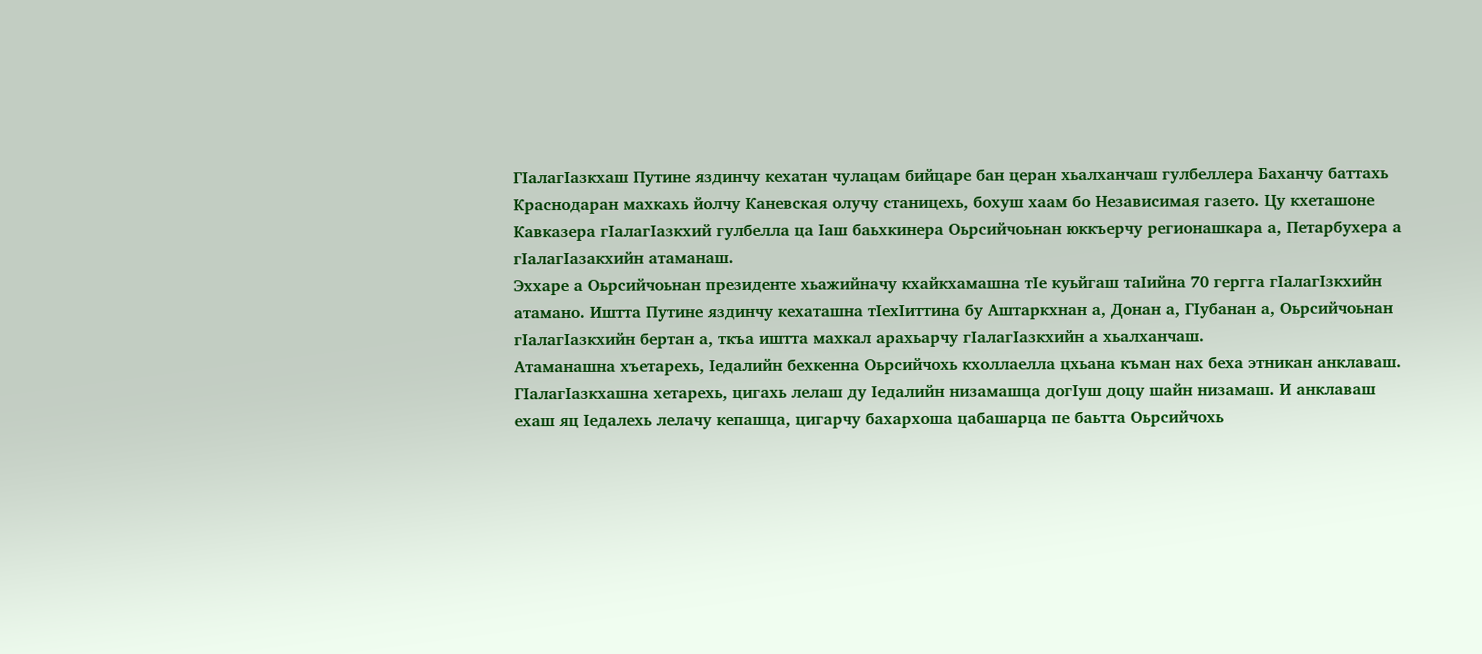ГIалагIазкхаш Путине яздинчу кехатан чулацам бийцаре бан церан хьалханчаш гулбеллера Баханчу баттахь Краснодаран махкахь йолчу Каневская олучу станицехь, бохуш хаам бо Независимая газето. Цу кхеташоне Кавказера гIалагIазкхий гулбелла ца Iаш баьхкинера Оьрсийчоьнан юккъерчу регионашкара а, Петарбухера а гIалагIазакхийн атаманаш.
Эххаре а Оьрсийчоьнан президенте хьажийначу кхайкхамашна тIе куьйгаш таIийна 70 гергга гIалагIзкхийн атамано. Иштта Путине яздинчу кехаташна тIехIиттина бу Аштаркхнан а, Донан а, ГIубанан а, Оьрсийчоьнан гIалагIазкхийн бертан а, ткъа иштта махкал арахьарчу гIалагIазкхийн а хьалханчаш.
Атаманашна хъетарехь, Iедалийн бехкенна Оьрсийчохь кхоллаелла цхьана къман нах беха этникан анклаваш. ГIалагIазкхашна хетарехь, цигахь лелаш ду Iедалийн низамашца догIуш доцу шайн низамаш. И анклаваш ехаш яц Iедалехь лелачу кепашца, цигарчу бахархоша цабашарца пе баьтта Оьрсийчохь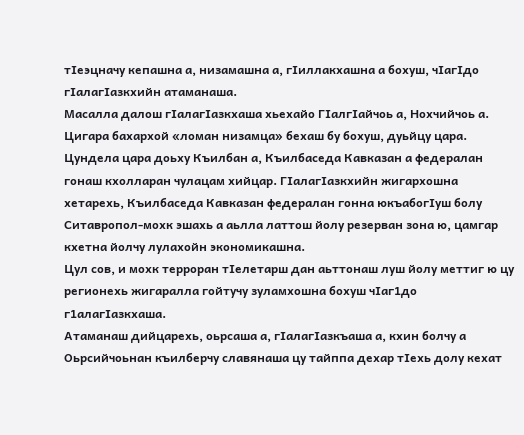тIеэцначу кепашна а, низамашна а, гIиллакхашна а бохуш, чIагIдо гIалагIазкхийн атаманаша.
Масалла далош гIалагIазкхаша хьехайо ГIалгIайчоь а, Нохчийчоь а. Цигара бахархой «ломан низамца» бехаш бу бохуш, дуьйцу цара.
Цундела цара доьху Къилбан а, Къилбаседа Кавказан а федералан гонаш кхолларан чулацам хийцар. ГIалагIазкхийн жигархошна хетарехь, Къилбаседа Кавказан федералан гонна юкъабогIуш болу Ситавропол-мохк эшахь а аьлла латтош йолу резерван зона ю, цамгар кхетна йолчу лулахойн экономикашна.
Цул сов, и мохк терроран тIелетарш дан аьттонаш луш йолу меттиг ю цу регионехь жигаралла гойтучу зуламхошна бохуш чIаг1до г1алагIазкхаша.
Атаманаш дийцарехь, оьрсаша а, гIалагIазкъаша а, кхин болчу а Оьрсийчоьнан къилберчу славянаша цу тайппа дехар тIехь долу кехат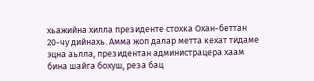хьажийна хилла президенте стохка Охан-беттан 20-чу дийнахь. Амма жоп далар метта кехат тидаме эцна аьлла, президентан администрацера хаам бина шайга бохуш, реза бац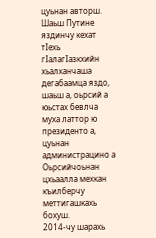цуьнан авторш.
Шаьш Путине яздинчу кехат тIехь гIалагIазкхийн хьалханчаша дегабаамца яздо, шаьш а, оьрсий а юьстах бевлча муха латтор ю президенто а, цуьнан администрацино а Оьрсийчоьнан цхьаалла мехкан къилберчу меттигашкахь бохуш.
2014-чу шарахь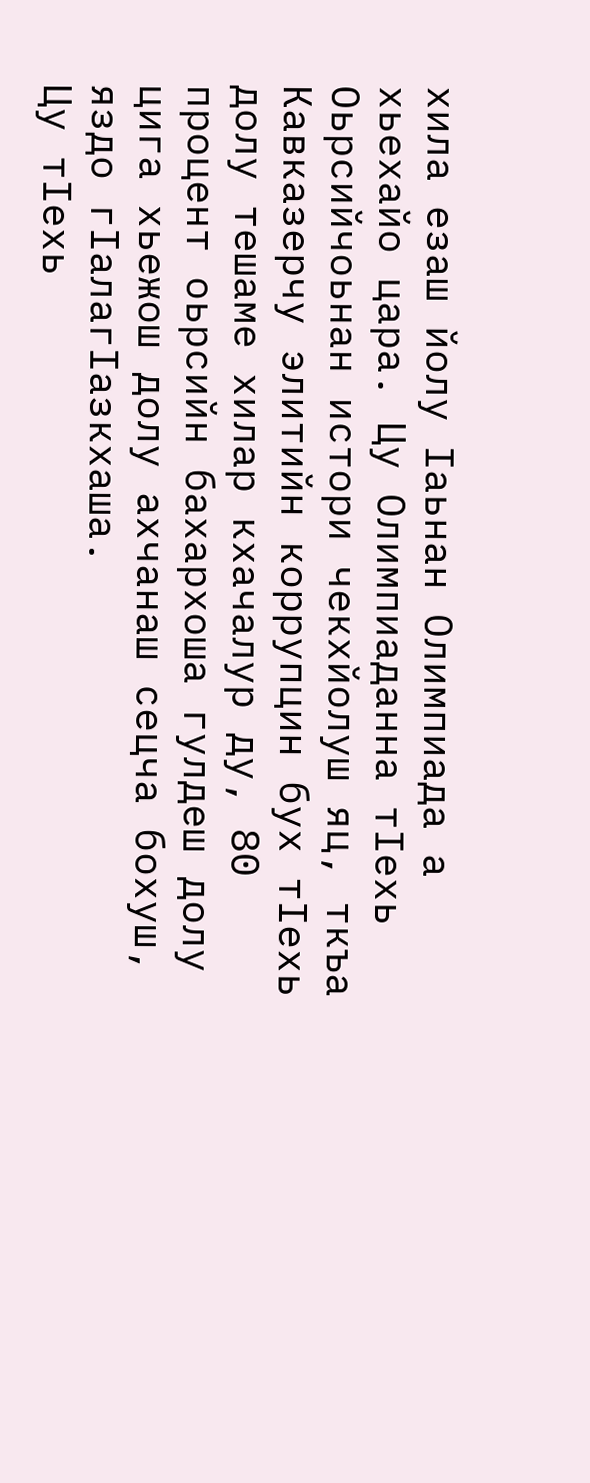хила езаш йолу Iаьнан Олимпиада а хьехайо цара. Цу Олимпиаданна тIехь Оьрсийчоьнан истори чекхйолуш яц, ткъа Кавказерчу элитийн коррупцин бух тIехь долу тешаме хилар кхачалур ду, 80 процент оьрсийн бахархоша гулдеш долу цига хьежош долу ахчанаш сецча бохуш, яздо гIалагIазкхаша.
Цу тIехь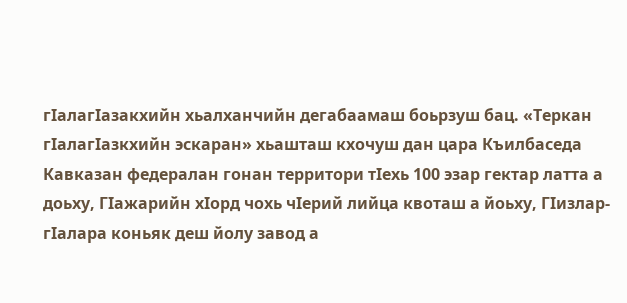гIалагIазакхийн хьалханчийн дегабаамаш боьрзуш бац. «Теркан гIалагIазкхийн эскаран» хьашташ кхочуш дан цара Къилбаседа Кавказан федералан гонан территори тIехь 100 эзар гектар латта а доьху, ГIажарийн хIорд чохь чIерий лийца квоташ а йоьху, ГIизлар-гIалара коньяк деш йолу завод а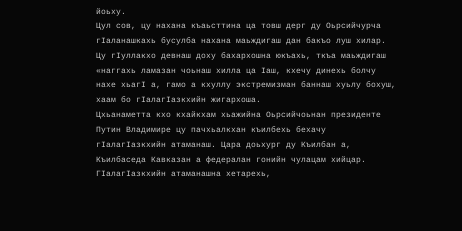йоьху.
Цул сов, цу нахана къаьсттина ца товш дерг ду Оьрсийчурча гIаланашкахь бусулба нахана маьждигаш дан бакъо луш хилар. Цу гIуллакхо девнаш доху бахархошна юкъахь, ткъа маьждигаш «наггахь ламазан чоьнаш хилла ца Iаш, кхечу динехь болчу нахе хьагI а, гамо а кхуллу экстремизман баннаш хуьлу бохуш, хаам бо гIалагIазкхийн жигархоша.
Цхьанаметта кхо кхайкхам хьажийна Оьрсийчоьнан президенте Путин Владимире цу пачхьалкхан къилбехь бехачу гIалагIазкхийн атаманаш. Цара доьхург ду Къилбан а, Къилбаседа Кавказан а федералан гонийн чулацам хийцар. ГIалагIазкхийн атаманашна хетарехь,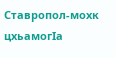Ставропол-мохк цхьамогIа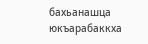бахьанашца юкъарабаккха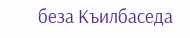беза Къилбаседа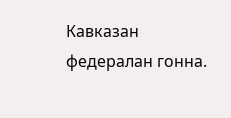Кавказан федералан гонна.